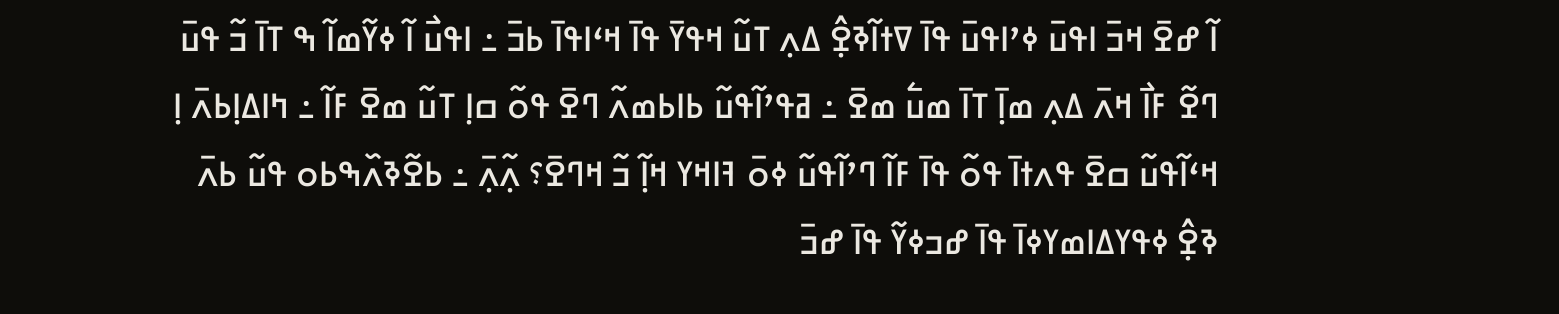ߊ߬ ߝߐ߫ ߞߏ߫ ߊߟߎ߫ ߦߴߊߟߎ߫ ߟߊ߫ ߜߙߊ߬ߢߐ߲߮ ߡߍ߲ ߠߎ߬ ߞߟߌ߫ ߟߊ߫ ߞߵߊߟߊ߫ ߕߏ߫ ߸ ߊߟߎ߯ ߊ߬ ߦߌ߬ߘߊ߬ ߒ ߠߊ߫ ߏ߬ ߟߎ߫ ߣߐ߬ ߓߊ߯ ߞߍ߫ ߡߍ߲ ߘߊ߲߫ ߠߊ߫ ߘߎ߱ ߘߐ߫ ߸ ߥߟߴߊ߬ߟߎ߬ ߕߊߕߘߍ߬ ߣߐ߫ ߟߋ߬ ߛߊ߲ ߠߎ߬ ߘߐ߫ ߓߊ߬ ߸ ߤߊߡߊ߲ߕߍ߫ ߊ߲ ߞߵߊ߬ߟߎ߬ ߛߐ߫ ߟߍߙߊ߫ ߟߋ߬ ߟߊ߫ ߓߊ߬ ߣߴߊ߬ߟߎ߬ ߦߋ߫ ߔߊߞߌ ߞߊ߲߬ ߏ߬ ߞߣߐ߫؟ ߍ߲߬ߍ߲߫ ߸ ߕߐ߬ߢߍ߰ߒߕߋ ߟߎ߬ ߕߍ߫ ߢߐ߲߮ ߦߟߌߡߊߘߌߦߊ߫ ߟߊ߫ ߝߏߦߌ߬ ߟߊ߫ ߝߏ߫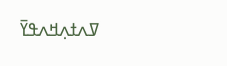ߜߍߙߍ߲ߞߍߟߌ߫